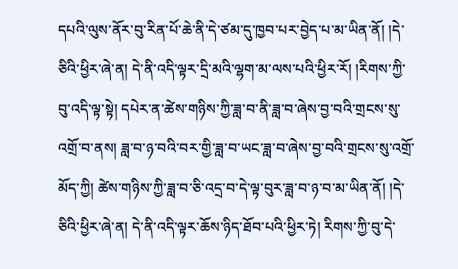དཔའི་ལུས་ནོར་བུ་རིན་པོ་ཆེ་ནི་དེ་ཙམ་དུ་ཁྱབ་པར་བྱེད་པ་མ་ཡིན་ནོ། །དེ་ཅིའི་ཕྱིར་ཞེ་ན། དེ་ནི་འདི་ལྟར་དྲི་མའི་ལྷག་མ་ལས་པའི་ཕྱིར་རོ། །རིགས་ཀྱི་བུ་འདི་ལྟ་སྟེ། དཔེར་ན་ཚེས་གཉིས་ཀྱི་ཟླ་བ་ནི་ཟླ་བ་ཞེས་བྱ་བའི་གྲངས་སུ་འགྲོ་བ་ནས། ཟླ་བ་ཉ་བའི་བར་གྱི་ཟླ་བ་ཡང་ཟླ་བ་ཞེས་བྱ་བའི་གྲངས་སུ་འགྲོ་མོད་ཀྱི། ཚེས་གཉིས་ཀྱི་ཟླ་བ་ཅི་འདྲ་བ་དེ་ལྟ་བུར་ཟླ་བ་ཉ་བ་མ་ཡིན་ནོ། །དེ་ཅིའི་ཕྱིར་ཞེ་ན། དེ་ནི་འདི་ལྟར་ཆོས་ཉིད་ཐོབ་པའི་ཕྱིར་ཏེ། རིགས་ཀྱི་བུ་དེ་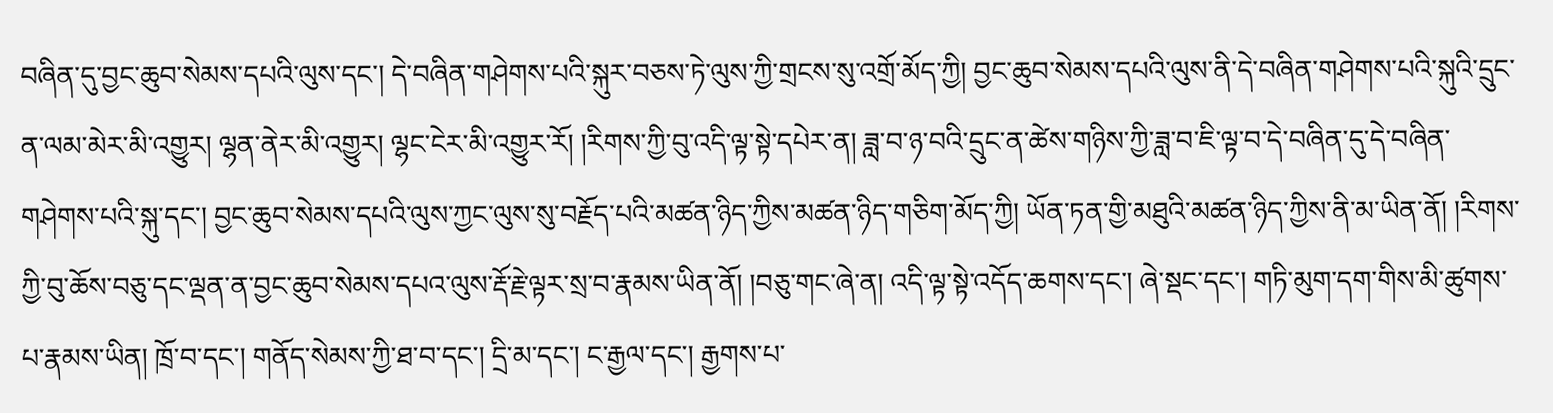བཞིན་དུ་བྱང་ཆུབ་སེམས་དཔའི་ལུས་དང་། དེ་བཞིན་གཤེགས་པའི་སྐུར་བཅས་ཏེ་ལུས་ཀྱི་གྲངས་སུ་འགྲོ་མོད་ཀྱི། བྱང་ཆུབ་སེམས་དཔའི་ལུས་ནི་དེ་བཞིན་གཤེགས་པའི་སྐུའི་དྲུང་ན་ལམ་མེར་མི་འགྱུར། ལྷན་ནེར་མི་འགྱུར། ལྷང་ངེར་མི་འགྱུར་རོ། །རིགས་ཀྱི་བུ་འདི་ལྟ་སྟེ་དཔེར་ན། ཟླ་བ་ཉ་བའི་དྲུང་ན་ཚེས་གཉིས་ཀྱི་ཟླ་བ་ཇི་ལྟ་བ་དེ་བཞིན་དུ་དེ་བཞིན་གཤེགས་པའི་སྐུ་དང་། བྱང་ཆུབ་སེམས་དཔའི་ལུས་ཀྱང་ལུས་སུ་བརྗོད་པའི་མཚན་ཉིད་ཀྱིས་མཚན་ཉིད་གཅིག་མོད་ཀྱི། ཡོན་ཏན་གྱི་མཐུའི་མཚན་ཉིད་ཀྱིས་ནི་མ་ཡིན་ནོ། །རིགས་ཀྱི་བུ་ཆོས་བཅུ་དང་ལྡན་ན་བྱང་ཆུབ་སེམས་དཔའ་ལུས་རྡོ་རྗེ་ལྟར་སྲ་བ་རྣམས་ཡིན་ནོ། །བཅུ་གང་ཞེ་ན། འདི་ལྟ་སྟེ་འདོད་ཆགས་དང་། ཞེ་སྡང་དང་། གཏི་མུག་དག་གིས་མི་ཚུགས་པ་རྣམས་ཡིན། ཁྲོ་བ་དང་། གནོད་སེམས་ཀྱི་ཐ་བ་དང་། དྲི་མ་དང་། ང་རྒྱལ་དང་། རྒྱགས་པ་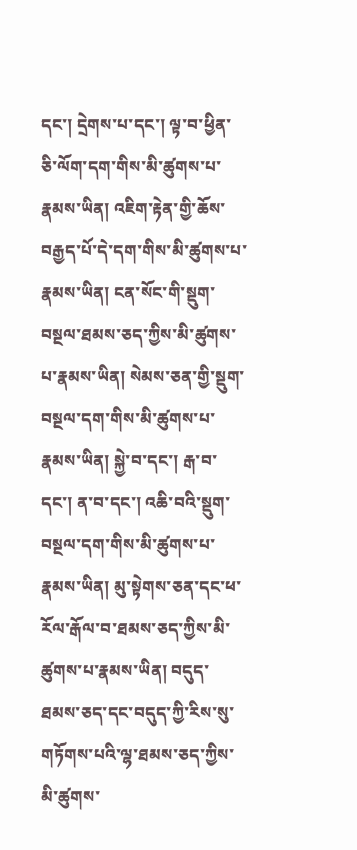དང་། དྲེགས་པ་དང་། ལྟ་བ་ཕྱིན་ཅི་ལོག་དག་གིས་མི་ཚུགས་པ་རྣམས་ཡིན། འཇིག་རྟེན་གྱི་ཆོས་བརྒྱད་པོ་དེ་དག་གིས་མི་ཚུགས་པ་རྣམས་ཡིན། ངན་སོང་གི་སྡུག་བསྔལ་ཐམས་ཅད་ཀྱིས་མི་ཚུགས་པ་རྣམས་ཡིན། སེམས་ཅན་གྱི་སྡུག་བསྔལ་དག་གིས་མི་ཚུགས་པ་རྣམས་ཡིན། སྐྱེ་བ་དང་། རྒ་བ་དང་། ན་བ་དང་། འཆི་བའི་སྡུག་བསྔལ་དག་གིས་མི་ཚུགས་པ་རྣམས་ཡིན། མུ་སྟེགས་ཅན་དང་ཕ་རོལ་རྒོལ་བ་ཐམས་ཅད་ཀྱིས་མི་ཚུགས་པ་རྣམས་ཡིན། བདུད་ཐམས་ཅད་དང་བདུད་ཀྱི་རིས་སུ་གཏོགས་པའི་ལྷ་ཐམས་ཅད་ཀྱིས་མི་ཚུགས་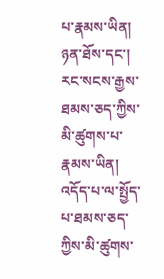པ་རྣམས་ཡིན། ཉན་ཐོས་དང་། རང་སངས་རྒྱས་ཐམས་ཅད་ཀྱིས་མི་ཚུགས་པ་རྣམས་ཡིན། འདོད་པ་ལ་སྤྱོད་པ་ཐམས་ཅད་ཀྱིས་མི་ཚུགས་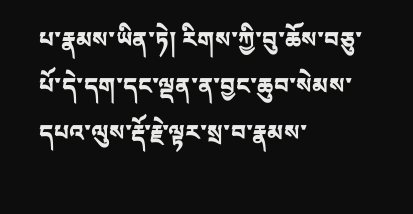པ་རྣམས་ཡིན་ཏེ། རིགས་ཀྱི་བུ་ཆོས་བཅུ་པོ་དེ་དག་དང་ལྡན་ན་བྱང་ཆུབ་སེམས་དཔའ་ལུས་རྡོ་རྗེ་ལྟར་སྲ་བ་རྣམས་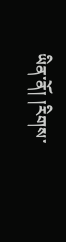ཡིན་ནོ། །རིགས་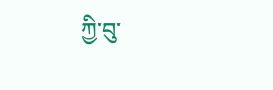ཀྱི་བུ་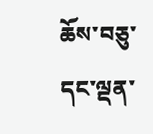ཆོས་བཅུ་དང་ལྡན་